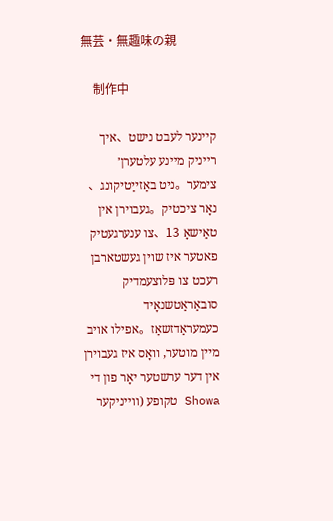無芸・無趣味の親

    制作中

קיינער לעבט נישט、איך רײניק מײנע עלטערן׳ צימער。ניט באַזייַטיקונג、נאָר ציכטיק。געבוירן אין טאַישאָ 13、צו ענערגעטיק פאטער איז שוין געשטארבן רעכט צו פּלוצעמדיק סובאַראַטשנאָיד כעמעראַדזשאַז。אפילו אויב מיין מוטער, וואָס איז געבוירן אין דער ערשטער יאָר פון די Showa טקופע (ווייניקער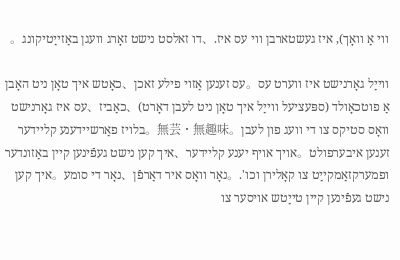ווי אַ וואָך), איז געשטארבן ווי עס איז.、דו זאלסט נישט זאָרג וועגן באַזייַטיקונג。

ווייַל גאָרנישט איז ווערט עס。עס זענען אַזוי פילע זאכן、כאָטש איך טאָן ניט האָבן אַ פוטכאָולד (ספּעציעל ווייַל איך טאָן ניט לעבן דאָרט)、כאַביז、עס איז גאָרנישט וואָס סטיקס צו די וועג פון לעבן。無芸・無趣味。בלויז פאַרשיידענע קליידער זענען איבערפולט。אויך אויף יענע קליידער、איך קען נישט געפֿינען קיין באַזונדער ופמערקזאַמקייַט צו קאָלירן וכו'.。נאָר וואָס איר דאַרפֿן、נאָר די סומע。איך קען נישט געפֿינען קיין טייַטש אויסער צו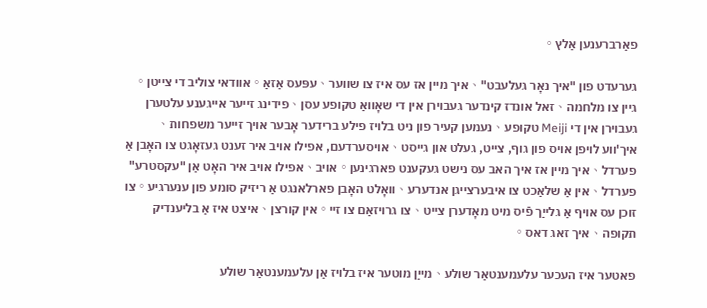פאַרברענען אַלץ。

גערעדט פון "איך נאָר געלעבט"、איך מיין אז עס איז צו שווער、עפּעס אַזאַ。אוודאי צוליב די צייטן。גיין צו מלחמה、זאל אונדז קינדער געבוירן אין די שאָוואַ טקופע עסן、פידינג זייער אייגענע עלטערן געבוירן אין די Meiji טקופע、נעמען קעיר פון ניט בלויז פילע ברידער אָבער אויך זייער משפחות、איך'ווע לויפן אויס פון גוף, צייט, געלט און גייסט、אויסערדעם, אפילו אויב איר זענט געזאָגט צו האָבן אַ פערדל、איך מיין אז איך האב עס נישט געקענט פארגינען。אויב、אפילו אויב איר האָט אַן "עקסטרע" פערדל、אין אַ שלאַכט צו איבערצייגן אנדערע、וואָלט האָבן פארלאנגט אַ ריזיק סומע פון ענערגיע。צו זוכן עס אויף אַ גלייַך פֿיס מיט מאָדערן צייט、צו גרויזאַם צו זיי。אין קורצן、איצט איז אַ בליענדיק תקופה、איך זאג דאס。

פאטער איז העכער עלעמענטאַר שולע、מייַן מוטער איז בלויז אַן עלעמענטאַר שולע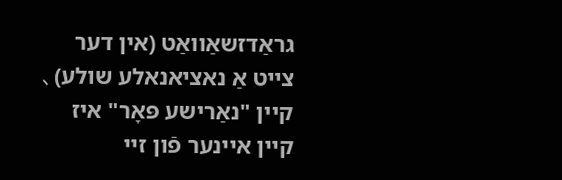גראַדזשאַוואַט (אין דער צייט אַ נאציאנאלע שולע)、קיין "נאַרישע פּאָר" איז קיין איינער פֿון זיי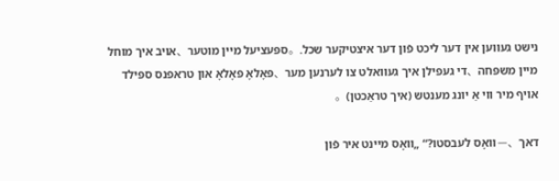נישט געווען אין דער ליכט פֿון דער איצטיקער שכל.。ספּעציעל מיין מוטער、אויב איך מוחל מיין משפּחה、די געפילן איך געוואלט צו לערנען מער、פּאָלאָ פּאָלאָ און טראפנס ספּילד אויף מיר ווי אַ יונג מענטש (איך טראַכטן)。

דאך、— װאָס לעבסטו?“ „װאָס מײנט איר פֿון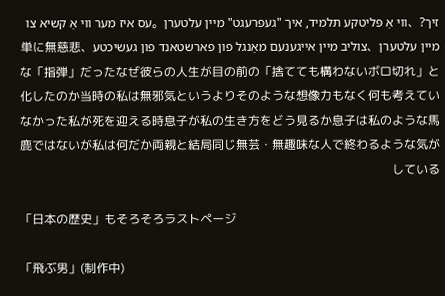זיך?、ווי אַ פּליטקע תּלמיד, איך "געפרעגט" מיין עלטערן。עס איז מער ווי אַ קשיא צו מיין עלטערן、צוליב מיין אייגענעם מאַנגל פון פארשטאנד פון געשיכטע、単に無慈悲な「指弾」だったなぜ彼らの人生が目の前の「捨てても構わないボロ切れ」と化したのか当時の私は無邪気というよりそのような想像力もなく何も考えていなかった私が死を迎える時息子が私の生き方をどう見るか息子は私のような馬鹿ではないが私は何だか両親と結局同じ無芸・無趣味な人で終わるような気がしている

「日本の歴史」もそろそろラストページ

「飛ぶ男」(制作中)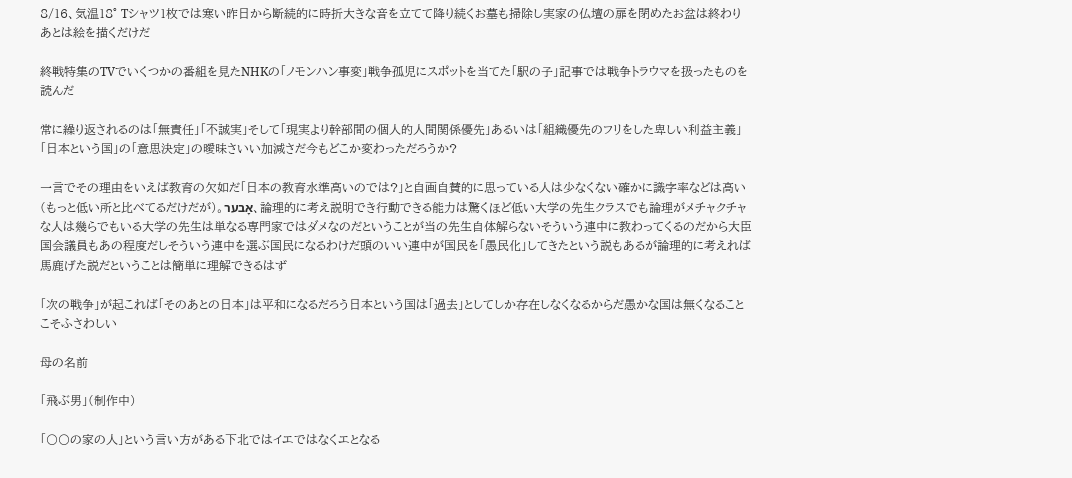8/16、気温18° Tシャツ1枚では寒い昨日から断続的に時折大きな音を立てて降り続くお墓も掃除し実家の仏壇の扉を閉めたお盆は終わりあとは絵を描くだけだ

終戦特集のTVでいくつかの番組を見たNHKの「ノモンハン事変」戦争孤児にスポットを当てた「駅の子」記事では戦争トラウマを扱ったものを読んだ

常に繰り返されるのは「無責任」「不誠実」そして「現実より幹部間の個人的人間関係優先」あるいは「組織優先のフリをした卑しい利益主義」「日本という国」の「意思決定」の曖昧さいい加減さだ今もどこか変わっただろうか?

一言でその理由をいえば教育の欠如だ「日本の教育水準高いのでは?」と自画自賛的に思っている人は少なくない確かに識字率などは高い(もっと低い所と比べてるだけだが)。אָבער、論理的に考え説明でき行動できる能力は驚くほど低い大学の先生クラスでも論理がメチャクチャな人は幾らでもいる大学の先生は単なる専門家ではダメなのだということが当の先生自体解らないそういう連中に教わってくるのだから大臣国会議員もあの程度だしそういう連中を選ぶ国民になるわけだ頭のいい連中が国民を「愚民化」してきたという説もあるが論理的に考えれば馬鹿げた説だということは簡単に理解できるはず

「次の戦争」が起これば「そのあとの日本」は平和になるだろう日本という国は「過去」としてしか存在しなくなるからだ愚かな国は無くなることこそふさわしい

母の名前

「飛ぶ男」(制作中)

「〇〇の家の人」という言い方がある下北ではイエではなくエとなる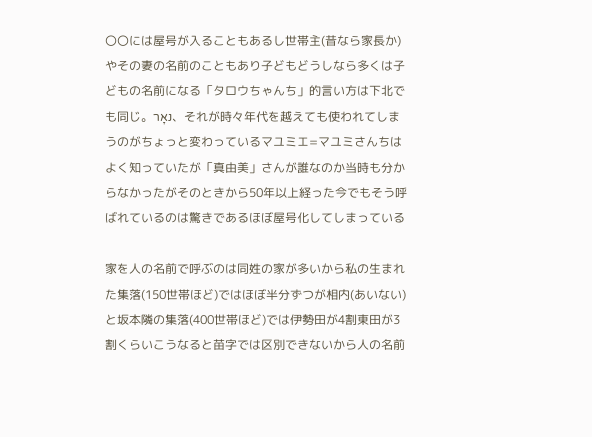〇〇には屋号が入ることもあるし世帯主(昔なら家長か)やその妻の名前のこともあり子どもどうしなら多くは子どもの名前になる「タロウちゃんち」的言い方は下北でも同じ。נאָר、それが時々年代を越えても使われてしまうのがちょっと変わっているマユミエ=マユミさんちはよく知っていたが「真由美」さんが誰なのか当時も分からなかったがそのときから50年以上経った今でもそう呼ばれているのは驚きであるほぼ屋号化してしまっている

家を人の名前で呼ぶのは同姓の家が多いから私の生まれた集落(150世帯ほど)ではほぼ半分ずつが相内(あいない)と坂本隣の集落(400世帯ほど)では伊勢田が4割東田が3割くらいこうなると苗字では区別できないから人の名前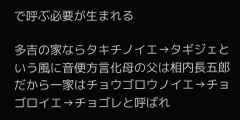で呼ぶ必要が生まれる

多吉の家ならタキチノイエ→タギジェという風に音便方言化母の父は相内長五郎だから一家はチョウゴロウノイエ→チョゴロイエ→チョゴレと呼ばれ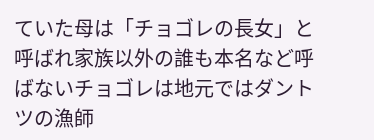ていた母は「チョゴレの長女」と呼ばれ家族以外の誰も本名など呼ばないチョゴレは地元ではダントツの漁師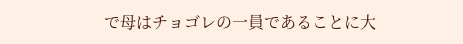で母はチョゴレの一員であることに大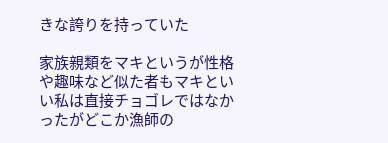きな誇りを持っていた

家族親類をマキというが性格や趣味など似た者もマキといい私は直接チョゴレではなかったがどこか漁師の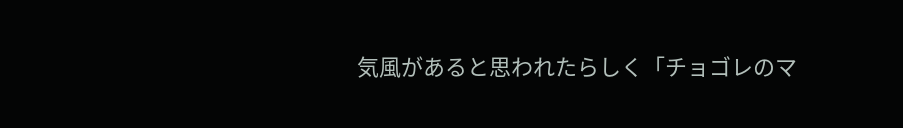気風があると思われたらしく「チョゴレのマ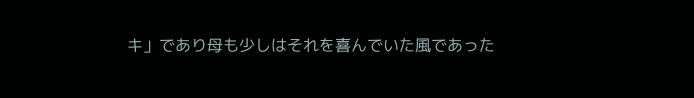キ」であり母も少しはそれを喜んでいた風であった